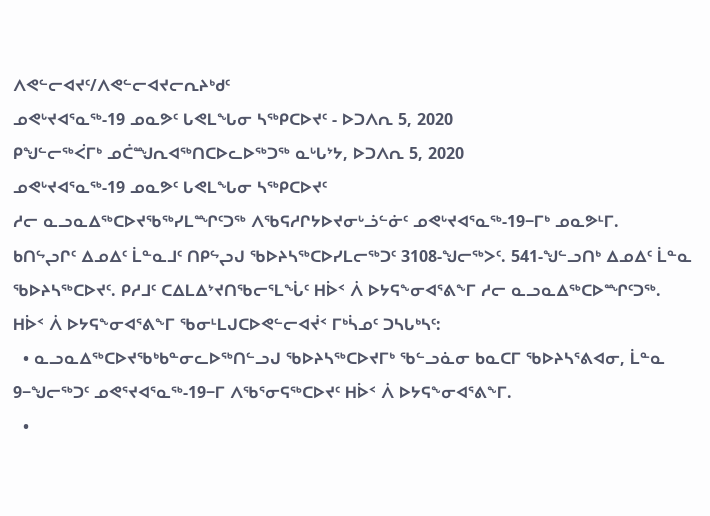ᐱᕙᓪᓕᐊᔪᑦ/ᐱᕙᓪᓕᐊᔪᓕᕆᔨᒃᑯᑦ
ᓄᕙᒡᔪᐊᕐᓇᖅ-19 ᓄᓇᕗᑦ ᒐᕙᒪᖓᓂ ᓴᖅᑭᑕᐅᔪᑦ - ᐅᑐᐱᕆ 5, 2020
ᑭᖑᓪᓕᖅᐹᒥᒃ ᓄᑖᙳᕆᐊᖅᑎᑕᐅᓚᐅᖅᑐᖅ ᓇᒡᒐᔾᔭ, ᐅᑐᐱᕆ 5, 2020
ᓄᕙᒡᔪᐊᕐᓇᖅ-19 ᓄᓇᕗᑦ ᒐᕙᒪᖓᓂ ᓴᖅᑭᑕᐅᔪᑦ
ᓱᓕ ᓇᓗᓇᐃᖅᑕᐅᔪᖃᖅᓯᒪᙱᑦᑐᖅ ᐱᖃᕋᓱᒋᔭᐅᔪᓂᒡᓘᓪᓃᑦ ᓄᕙᒡᔪᐊᕐᓇᖅ-19−ᒥᒃ ᓄᓇᕗᒻᒥ.
ᑲᑎᖦᖢᒋᑦ ᐃᓄᐃᑦ ᒫᓐᓇᒧᑦ ᑎᑭᖦᖢᒍ ᖃᐅᔨᓴᖅᑕᐅᓯᒪᓕᖅᑐᑦ 3108-ᖑᓕᖅᐳᑦ. 541-ᖑᓪᓗᑎᒃ ᐃᓄᐃᑦ ᒫᓐᓇ ᖃᐅᔨᓴᖅᑕᐅᔪᑦ. ᑭᓱᒧᑦ ᑕᐃᒪᐃᔾᔪᑎᖃᓕᕐᒪᖔᑦ ᕼᐆᑉ ᐲ ᐅᔭᕋᖕᓂᐊᕐᕕᖕᒥ ᓱᓕ ᓇᓗᓇᐃᖅᑕᐅᙱᑦᑐᖅ.
ᕼᐆᑉ ᐲ ᐅᔭᕋᖕᓂᐊᕐᕕᖕᒥ ᖃᓂᒻᒪᒍᑕᐅᕙᓪᓕᐊᔫᑉ ᒥᒃᓵᓄᑦ ᑐᓴᒐᒃᓴᑦ:
  • ᓇᓗᓇᐃᖅᑕᐅᔪᖃᒃᑲᓐᓂᓚᐅᖅᑎᓪᓗᒍ ᖃᐅᔨᓴᖅᑕᐅᔪᒥᒃ ᖃᓪᓗᓈᓂ ᑲᓇᑕᒥ ᖃᐅᔨᓴᕐᕕᐊᓂ, ᒫᓐᓇ 9−ᖑᓕᖅᑐᑦ ᓄᕙᕐᔪᐊᕐᓇᖅ-19−ᒥ ᐱᖃᕐᓂᕋᖅᑕᐅᔪᑦ ᕼᐆᑉ ᐲ ᐅᔭᕋᖕᓂᐊᕐᕕᖕᒥ.
  •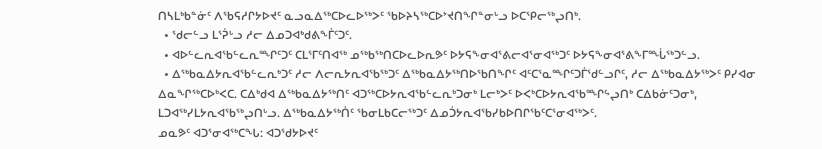ᑎᓴᒪᒃᑲᓐᓃᑦ ᐱᖃᕋᓱᒋᔭᐅᔪᑦ ᓇᓗᓇᐃᖅᑕᐅᓚᐅᖅᐳᑦ ᖃᐅᔨᓴᖅᑕᐅᔾᔪᑎᖏᓐᓂᒡᓗ ᐅᑕᕿᓕᖅᖢᑎᒃ.
  • ᖁᓕᓪᓗ ᒪᕐᕉᒡᓗ ᓱᓕ ᐃᓄᑐᐊᒃᑯᕕᖕᒦᑦᑐᑦ.
  • ᐊᐅᓪᓚᕆᐊᖃᓪᓚᕆᙱᑦᑐᑦ ᑕᒪᕐᒥᑦᑎᐊᖅ ᓄᖅᑲᖅᑎᑕᐅᓚᐅᕆᕗᑦ ᐅᔭᕋᖕᓂᐊᕐᕕᓕᐊᕐᓂᐊᖅᑐᑦ ᐅᔭᕋᖕᓂᐊᕐᕕᖕᒥᙶᖅᑐᓪᓗ.
  • ᐃᖅᑲᓇᐃᔭᕆᐊᖃᓪᓚᕆᒃᑐᑦ ᓱᓕ ᐱᓕᕆᔭᕆᐊᖃᖅᑐᑦ ᐃᖅᑲᓇᐃᔭᖅᑎᐅᖃᑎᖏᑦ ᐊᑦᑕᕐᓇᙱᑦᑐᒦᖁᓪᓗᒋᑦ, ᓱᓕ ᐃᖅᑲᓇᐃᔭᖅᐳᑦ ᑭᓯᐊᓂ ᐃᓇᖏᖅᑕᐅᒃᐸᑕ. ᑕᐃᒃᑯᐊ ᐃᖅᑲᓇᐃᔭᖅᑎᑦ ᐊᑐᖅᑕᐅᔭᕆᐊᖃᓪᓚᕆᒃᑐᓂᒃ ᒪᓕᒃᐳᑦ ᐅᐸᒃᑕᐅᔭᕆᐊᖃᙱᖦᖢᑎᒃ ᑕᐃᑲᓃᑦᑐᓂᒃ, ᒪᑐᐊᖅᓯᒪᔭᕆᐊᖃᖅᖢᑎᒡᓗ. ᐃᖅᑲᓇᐃᔭᖅᑏᑦ ᖃᓂᒪᑲᑕᓕᖅᑐᑦ ᐃᓄᑑᔭᕆᐊᖃᓯᑲᐅᑎᒋᖃᑦᑕᕐᓂᐊᖅᐳᑦ.
ᓄᓇᕗᑦ ᐊᑐᕐᓂᐊᖅᑕᖓ: ᐊᑐᖁᔭᐅᔪᑦ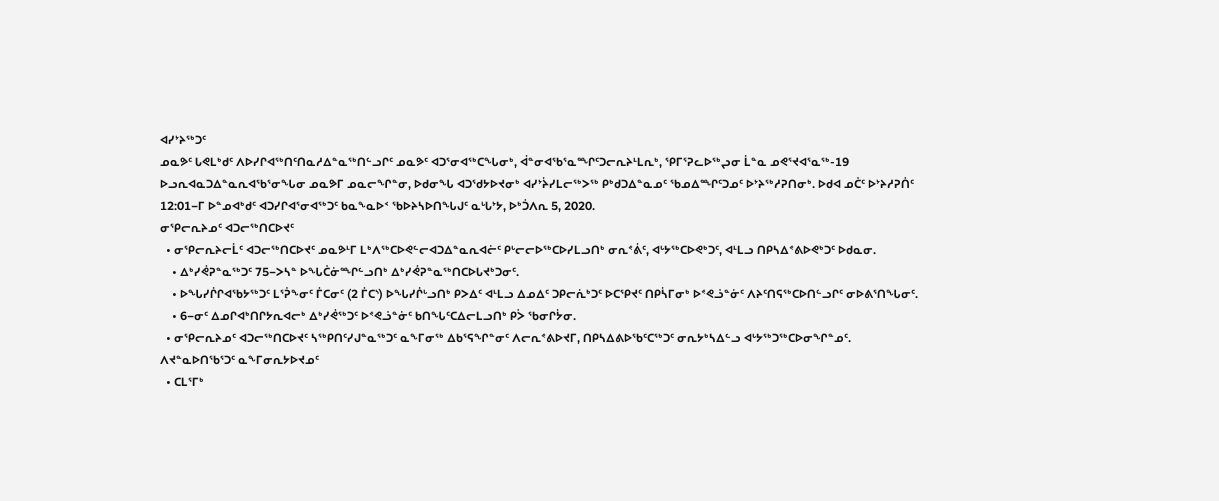ᐊᓯᔾᔨᖅᑐᑦ
ᓄᓇᕗᑦ ᒐᕙᒪᒃᑯᑦ ᐱᐅᓯᒋᐊᖅᑎᑦᑎᓇᓱᐃᓐᓇᖅᑎᓪᓗᒋᑦ ᓄᓇᕗᑦ ᐊᑐᕐᓂᐊᖅᑕᖓᓂᒃ, ᐋᓐᓂᐊᖃᕐᓇᙱᑦᑐᓕᕆᔨᒻᒪᕆᒃ, ᕿᒥᕐᕈᓚᐅᖅᖢᓂ ᒫᓐᓇ ᓄᕙᕐᔪᐊᕐᓇᖅ-19 ᐅᓗᕆᐊᓇᑐᐃᓐᓇᕆᐊᖃᕐᓂᖓᓂ ᓄᓇᕗᒥ ᓄᓇᓕᖏᓐᓂ, ᐅᑯᓂᖓ ᐊᑐᖁᔭᐅᔪᓂᒃ ᐊᓯᔾᔩᓯᒪᓕᖅᐳᖅ ᑭᒃᑯᑐᐃᓐᓇᓄᑦ ᖃᓄᐃᙱᑦᑐᓄᑦ ᐅᔾᔨᖅᓱᕈᑎᓂᒃ. ᐅᑯᐊ ᓄᑖᑦ ᐅᔾᔨᓱᕈᑏᑦ 12:01−ᒥ ᐅᓐᓄᐊᒃᑯᑦ ᐊᑐᓯᒋᐊᕐᓂᐊᖅᑐᑦ ᑲᓇᖕᓇᐅᑉ ᖃᐅᔨᓴᐅᑎᖓᒍᑦ ᓇᒡᒐᔾᔭ, ᐅᒃᑑᐱᕆ 5, 2020.
ᓂᕿᓕᕆᔨᓄᑦ ᐊᑐᓕᖅᑎᑕᐅᔪᑦ
  • ᓂᕿᓕᕆᔨᓕᒫᑦ ᐊᑐᓕᖅᑎᑕᐅᔪᑦ ᓄᓇᕗᒻᒥ ᒪᒃᐱᖅᑕᐅᕙᓪᓕᐊᑐᐃᓐᓇᕆᐊᓖᑦ ᑭᒡᓕᓕᐅᖅᑕᐅᓯᒪᓗᑎᒃ ᓂᕆᕝᕖᑦ, ᐊᒡᔭᖅᑕᐅᕙᒃᑐᑦ, ᐊᒻᒪᓗ ᑎᑭᓴᐃᕝᕕᐅᕙᒃᑐᑦ ᐅᑯᓇᓂ.
    • ᐃᒃᓯᕚᕈᓐᓇᖅᑐᑦ 75−ᐳᓴᓐ ᐅᖓᑖᓃᙱᓪᓗᑎᒃ ᐃᒃᓯᕚᕈᓐᓇᖅᑎᑕᐅᒐᔪᒃᑐᓂᑦ.
    • ᐅᖓᓯᒌᒋᐊᖃᔭᖅᑐᑦ ᒪᕐᕉᖕᓂᑦ ᒦᑕᓂᑦ (2 ᒦᑕᔅ) ᐅᖓᓯᒌᒡᓗᑎᒃ ᑭᐳᐃᑦ ᐊᒻᒪᓗ ᐃᓄᐃᑦ ᑐᑭᓕᕇᒃᑐᑦ ᐅᑕᕿᔪᑦ ᑎᑭᓵᒥᓂᒃ ᐅᕝᕙᓘᓐᓃᑦ ᐱᔨᑦᑎᕋᖅᑕᐅᑎᓪᓗᒋᑦ ᓂᐅᕕᕐᑎᖓᓂᑦ.
    • 6−ᓂᑦ ᐃᓄᒋᐊᒃᑎᒋᔭᕆᐊᓕᒃ ᐃᒃᓯᕚᖅᑐᑦ ᐅᕝᕙᓘᓐᓃᑦ ᑲᑎᖓᑦᑕᐃᓕᒪᓗᑎᒃ ᑭᐴ ᖃᓂᒋᔮᓂ.
  • ᓂᕿᓕᕆᔨᓄᑦ ᐊᑐᓕᖅᑎᑕᐅᔪᑦ ᓴᖅᑭᑎᑦᓯᒍᓐᓇᖅᑐᑦ ᓇᖕᒥᓂᖅ ᐃᑲᕐᕋᖏᓐᓂᑦ ᐱᓕᕆᕝᕕᐅᔪᒥ, ᑎᑭᓴᐃᕕᐅᖃᑦᑕᖅᑐᑦ ᓂᕆᔭᒃᓴᐃᓪᓗ ᐊᒡᔭᖅᑐᖅᑕᐅᓂᖏᓐᓄᑦ.
ᐱᔪᓐᓇᐅᑎᖃᕐᑐᑦ ᓇᖕᒥᓂᕆᔭᐅᔪᓄᑦ
  • ᑕᒪᕐᒥᒃ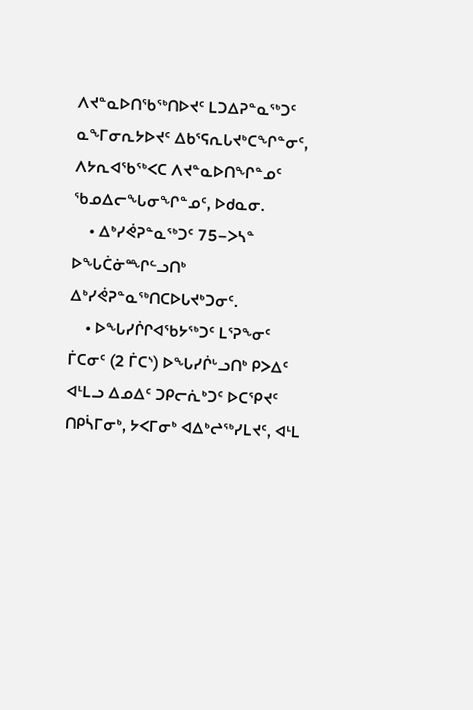ᐱᔪᓐᓇᐅᑎᖃᖅᑎᐅᔪᑦ ᒪᑐᐃᕈᓐᓇᖅᑐᑦ ᓇᖕᒥᓂᕆᔭᐅᔪᑦ ᐃᑲᕐᕋᕆᒐᔪᒃᑕᖏᓐᓂᑦ, ᐱᔭᕆᐊᖃᖅᐸᑕ ᐱᔪᓐᓇᐅᑎᖏᓐᓄᑦ ᖃᓄᐃᓕᖓᓂᖏᓐᓄᑦ, ᐅᑯᓇᓂ.
    • ᐃᒃᓯᕚᕈᓐᓇᖅᑐᑦ 75−ᐳᓴᓐ ᐅᖓᑖᓃᙱᓪᓗᑎᒃ ᐃᒃᓯᕚᕈᓐᓇᖅᑎᑕᐅᒐᔪᒃᑐᓂᑦ.
    • ᐅᖓᓯᒌᒋᐊᖃᔭᖅᑐᑦ ᒪᕐᕈᖕᓂᑦ ᒦᑕᓂᑦ (2 ᒦᑕᔅ) ᐅᖓᓯᒌᒡᓗᑎᒃ ᑭᐳᐃᑦ ᐊᒻᒪᓗ ᐃᓄᐃᑦ ᑐᑭᓕᕇᒃᑐᑦ ᐅᑕᕿᔪᑦ ᑎᑭᓵᒥᓂᒃ, ᔭᐸᒥᓂᒃ ᐊᐃᒃᖠᖅᓯᒪᔪᑦ, ᐊᒻᒪ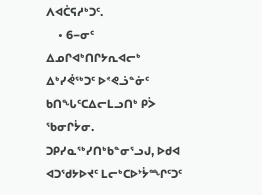ᐱᐊᑖᕋᓱᒃᑐᑦ.
    • 6−ᓂᑦ ᐃᓄᒋᐊᒃᑎᒋᔭᕆᐊᓕᒃ ᐃᒃᓯᕚᖅᑐᑦ ᐅᕝᕙᓘᓐᓃᑦ ᑲᑎᖓᑦᑕᐃᓕᒪᓗᑎᒃ ᑭᐴ ᖃᓂᒋᔮᓂ.
ᑐᑭᓯᓇᖅᓯᑎᒃᑲᓐᓂᕐᓗᒍ, ᐅᑯᐊ ᐊᑐᖁᔭᐅᔪᑦ ᒪᓕᒃᑕᐅᔾᔮᙱᑦᑐᑦ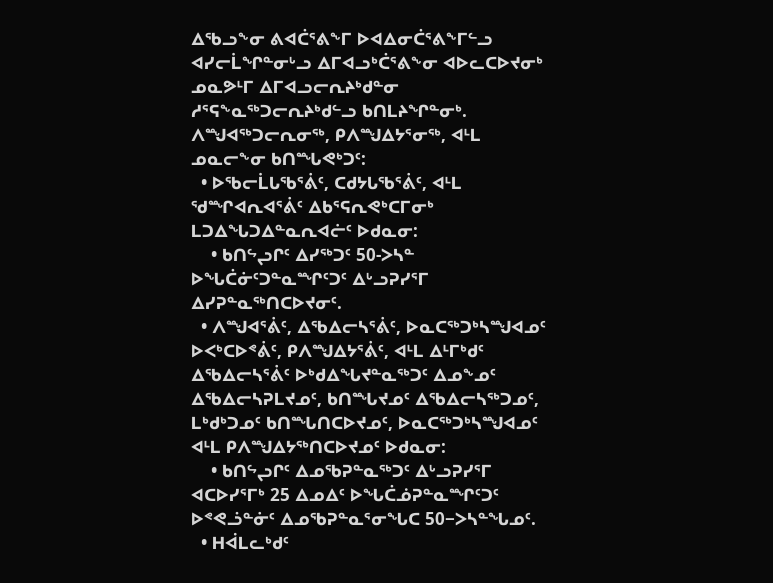ᐃᖃᓗᖕᓂ ᕕᐊᑖᕐᕕᖕᒥ ᐅᐊᐃᓂᑖᕐᕕᖕᒥᓪᓗ ᐊᓯᓕᒫᖏᓐᓂᒡᓗ ᐃᒥᐊᓗᒃᑖᕐᕕᖕᓂ ᐊᐅᓚᑕᐅᔪᓂᒃ ᓄᓇᕗᒻᒥ ᐃᒥᐊᓗᓕᕆᔨᒃᑯᓐᓂ ᓱᕐᕋᖕᓇᖅᑐᓕᕆᔨᒃᑯᓪᓗ ᑲᑎᒪᔨᖏᓐᓂᒃ.
ᐱᙳᐊᖅᑐᓕᕆᓂᖅ, ᑭᐱᙳᐃᔭᕐᓂᖅ, ᐊᒻᒪ ᓄᓇᓕᖕᓂ ᑲᑎᙵᕙᒃᑐᑦ:
  • ᐅᖃᓕᒫᒐᖃᕐᕖᑦ, ᑕᑯᔭᒐᖃᕐᕖᑦ, ᐊᒻᒪ ᖁᙱᐊᕆᐊᕐᕖᑦ ᐃᑲᕐᕋᕆᕙᒃᑕᒥᓂᒃ ᒪᑐᐃᖓᑐᐃᓐᓇᕆᐊᓖᑦ ᐅᑯᓇᓂ:
    • ᑲᑎᖦᖢᒋᑦ ᐃᓯᖅᑐᑦ 50-ᐳᓴᓐ ᐅᖓᑖᓃᑦᑐᓐᓇᙱᑦᑐᑦ ᐃᒡᓗᕈᓯᕐᒥ ᐃᓯᕈᓐᓇᖅᑎᑕᐅᔪᓂᑦ.
  • ᐱᙳᐊᕐᕖᑦ, ᐃᖃᐃᓕᓴᕐᕖᑦ, ᐅᓇᑕᖅᑐᒃᓴᙳᐊᓄᑦ ᐅᐸᒃᑕᐅᕝᕖᑦ, ᑭᐱᙳᐃᔭᕐᕖᑦ, ᐊᒻᒪ ᐃᒻᒥᒃᑯᑦ ᐃᖃᐃᓕᓴᕐᕖᑦ ᐅᒃᑯᐃᖓᔪᓐᓇᖅᑐᑦ ᐃᓄᖕᓄᑦ ᐃᖃᐃᓕᓴᕈᒪᔪᓄᑦ, ᑲᑎᙵᔪᓄᑦ ᐃᖃᐃᓕᓴᖅᑐᓄᑦ, ᒪᒃᑯᒃᑐᓄᑦ ᑲᑎᙵᑎᑕᐅᔪᓄᑦ, ᐅᓇᑕᖅᑐᒃᓴᙳᐊᓄᑦ ᐊᒻᒪ ᑭᐱᙳᐃᔭᖅᑎᑕᐅᔪᓄᑦ ᐅᑯᓇᓂ:
    • ᑲᑎᖦᖢᒋᑦ ᐃᓄᖃᕈᓐᓇᖅᑐᑦ ᐃᒡᓗᕈᓯᕐᒥ ᐊᑕᐅᓯᕐᒥᒃ 25 ᐃᓄᐃᑦ ᐅᖓᑖᓅᕈᓐᓇᙱᑦᑐᑦ ᐅᕝᕙᓘᓐᓃᑦ ᐃᓄᖃᕈᓐᓇᕐᓂᖓᑕ 50−ᐳᓴᓐᖓᓄᑦ.
  • ᕼᐋᒪᓚᒃᑯᑦ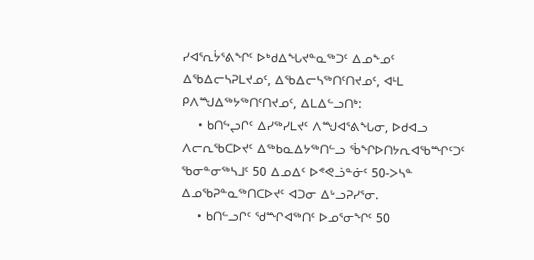ᓯᐊᕐᕆᔮᕐᕕᖏᑦ ᐅᒃᑯᐃᖓᔪᓐᓇᖅᑐᑦ ᐃᓄᖕᓄᑦ ᐃᖃᐃᓕᓴᕈᒪᔪᓄᑦ, ᐃᖃᐃᓕᓴᖅᑎᑦᑎᔪᓄᑦ, ᐊᒻᒪ ᑭᐱᙳᐃᖅᔭᖅᑎᑦᑎᔪᓄᑦ, ᐃᒪᐃᓪᓗᑎᒃ:
    • ᑲᑎᖦᖢᒋᑦ ᐃᓯᖅᓯᒪᔪᑦ ᐱᙳᐊᕐᕕᖓᓂ, ᐅᑯᐊᓗ ᐱᓕᕆᖃᑕᐅᔪᑦ ᐃᖅᑲᓇᐃᔭᖅᑎᓪᓗ ᖄᖏᐅᑎᔭᕆᐊᖃᙱᑦᑐᑦ ᖃᓂᓐᓂᖅᓴᒧᑦ 50 ᐃᓄᐃᑦ ᐅᕝᕙᓘᓐᓃᑦ 50-ᐳᓴᓐ ᐃᓄᖃᕈᓐᓇᖅᑎᑕᐅᔪᑦ ᐊᑐᓂ ᐃᒡᓗᕈᓯᕐᓂ.
    • ᑲᑎᓪᓗᒋᑦ ᖁᙱᐊᖅᑎᑦ ᐅᓄᕐᓂᖏᑦ 50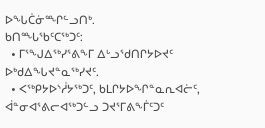ᐅᖓᑖᓃᙱᓪᓗᑎᒃ.
ᑲᑎᙵᖃᑦᑕᖅᑐᑦ:
  • ᒥᕐᖑᐃᖅᓯᕐᕕᖕᒥ ᐃᒡᓗᖁᑎᒋᔭᐅᔪᑦ ᐅᒃᑯᐃᖓᔪᓐᓇᖅᓯᔪᑦ.
  • ᐸᖅᑭᔭᐅᔅᓲᔭᖅᑐᑦ, ᑲᒪᒋᔭᐅᖏᓐᓇᕆᐊᓖᑦ, ᐋᓐᓂᐊᕐᕕᓕᐊᖅᑐᓪᓗ ᑐᔪᕐᒥᕕᖕᒦᑦᑐᑦ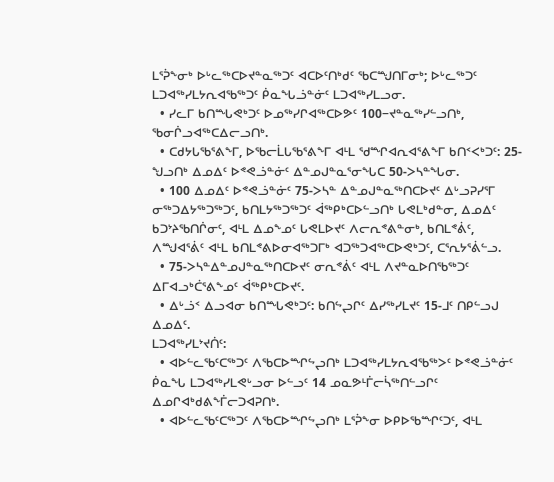ᒪᕐᕉᖕᓂᒃ ᐅᒡᓚᖅᑕᐅᔪᓐᓇᖅᑐᑦ ᐊᑕᐅᑦᑎᒃᑯᑦ ᖃᑕᙳᑎᒥᓂᒃ; ᐅᒡᓚᖅᑐᑦ ᒪᑐᐊᖅᓯᒪᔭᕆᐊᖃᖅᑐᑦ ᑮᓇᖓᓘᓐᓃᑦ ᒪᑐᐊᖅᓯᒪᓗᓂ.
  • ᓯᓚᒥ ᑲᑎᙵᕙᒃᑐᑦ ᐅᓄᖅᓯᒋᐊᖅᑕᐅᕗᑦ 100−ᔪᓐᓇᖅᓯᓪᓗᑎᒃ, ᖃᓂᒌᓗᐊᖅᑕᐃᓕᓗᑎᒃ.
  • ᑕᑯᔭᒐᖃᕐᕕᖕᒥ, ᐅᖃᓕᒫᒐᖃᕐᕕᖕᒥ ᐊᒻᒪ ᖁᙱᐊᕆᐊᕐᕕᖕᒥ ᑲᑎᑉᐸᒃᑐᑦ: 25-ᖑᓗᑎᒃ ᐃᓄᐃᑦ ᐅᕝᕙᓘᓐᓃᑦ ᐃᓐᓄᒍᓐᓇᕐᓂᖓᑕ 50-ᐳᓴᓐᖓᓂ.
  • 100 ᐃᓄᐃᑦ ᐅᕝᕙᓘᓐᓃᑦ 75-ᐳᓴᓐ ᐃᓐᓄᒍᓐᓇᖅᑎᑕᐅᔪᑦ ᐃᒡᓗᕈᓯᕐᒥ ᓂᖅᑐᐃᔭᖅᑐᖅᑐᑦ, ᑲᑎᒪᔭᖅᑐᖅᑐᑦ ᐋᖅᑭᒃᑕᐅᓪᓗᑎᒃ ᒐᕙᒪᒃᑯᓐᓂ, ᐃᓄᐃᑦ ᑲᑐᔾᔨᖃᑎᒌᓂᑦ, ᐊᒻᒪ ᐃᓄᖕᓄᑦ ᒐᕙᒪᐅᔪᑦ ᐱᓕᕆᕝᕕᓐᓂᒃ, ᑲᑎᒪᕝᕖᑦ, ᐱᙳᐊᕐᕖᑦ ᐊᒻᒪ ᑲᑎᒪᕝᕕᐅᓂᐊᖅᑐᒥᒃ ᐊᑐᖅᑐᐊᖅᑕᐅᕙᒃᑐᑦ, ᑕᕐᕆᔭᕐᕖᓪᓗ.
  • 75-ᐳᓴᓐᐃᓐᓄᒍᓐᓇᖅᑎᑕᐅᔪᑦ ᓂᕆᕝᕖᑦ ᐊᒻᒪ ᐱᔪᓐᓇᐅᑎᖃᖅᑐᑦ ᐃᒥᐊᓗᒃᑖᕐᕕᖕᓄᑦ ᐋᖅᑭᒃᑕᐅᔪᑦ.
  • ᐃᒡᓘᑉ ᐃᓗᐊᓂ ᑲᑎᙵᕙᒃᑐᑦ: ᑲᑎᖦᖢᒋᑦ ᐃᓯᖅᓯᒪᔪᑦ 15-ᒧᑦ ᑎᑭᓪᓗᒍ ᐃᓄᐃᑦ.
ᒪᑐᐊᖅᓯᒪᔾᔪᑏᑦ:
  • ᐊᐅᓪᓚᖃᑦᑕᖅᑐᑦ ᐱᖃᑕᐅᙱᖦᖢᑎᒃ ᒪᑐᐊᖅᓯᒪᔭᕆᐊᖃᖅᐳᑦ ᐅᕝᕙᓘᓐᓃᑦ ᑮᓇᖓ ᒪᑐᐊᖅᓯᒪᕙᒡᓗᓂ ᐅᓪᓗᑦ 14 ᓄᓇᕗᒻᒦᓕᓵᖅᑎᓪᓗᒋᑦ ᐃᓄᒋᐊᒃᑯᕕᖕᒦᓕᑐᐊᕈᑎᒃ.
  • ᐊᐅᓪᓚᖃᑦᑕᖅᑐᑦ ᐱᖃᑕᐅᙱᖦᖢᑎᒃ ᒪᕐᕉᖕᓂ ᐅᑭᐅᖃᙱᑦᑐᑦ, ᐊᒻᒪ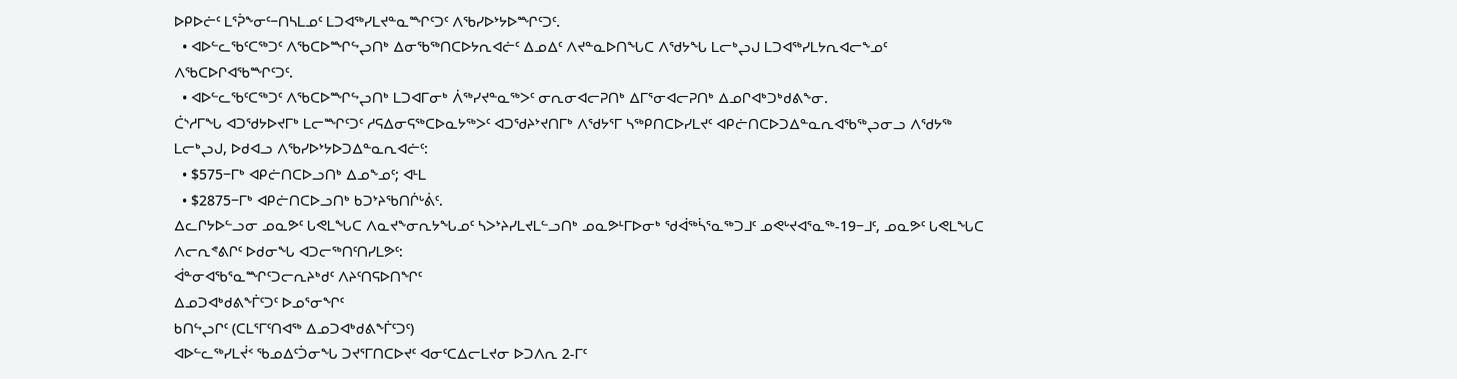ᐅᑭᐅᓖᑦ ᒪᕐᕉᖕᓂᑦ−ᑎᓴᒪᓄᑦ ᒪᑐᐊᖅᓯᒪᔪᓐᓇᙱᑦᑐᑦ ᐱᖃᓯᐅᔾᔭᐅᙱᑦᑐᑦ.
  • ᐊᐅᓪᓚᖃᑦᑕᖅᑐᑦ ᐱᖃᑕᐅᙱᖦᖢᑎᒃ ᐃᓂᖃᖅᑎᑕᐅᔭᕆᐊᓖᑦ ᐃᓄᐃᑦ ᐱᔪᓐᓇᐅᑎᖓᑕ ᐱᖁᔭᖓ ᒪᓕᒃᖢᒍ ᒪᑐᐊᖅᓯᒪᔭᕆᐊᓕᖕᓄᑦ ᐱᖃᑕᐅᒋᐊᖃᙱᑦᑐᑦ.
  • ᐊᐅᓪᓚᖃᑦᑕᖅᑐᑦ ᐱᖃᑕᐅᙱᖦᖢᑎᒃ ᒪᑐᐊᒥᓂᒃ ᐲᖅᓯᔪᓐᓇᖅᐳᑦ ᓂᕆᓂᐊᓕᕈᑎᒃ ᐃᒥᕐᓂᐊᓕᕈᑎᒃ ᐃᓄᒋᐊᒃᑐᒃᑯᕕᖕᓂ.
ᑖᔅᓱᒥᖓ ᐊᑐᖁᔭᐅᔪᒥᒃ ᒪᓕᙱᑦᑐᑦ ᓱᕋᐃᓂᕋᖅᑕᐅᓇᔭᖅᐳᑦ ᐊᑐᖁᔨᔾᔪᑎᒥᒃ ᐱᖁᔭᕐᒥ ᓴᖅᑭᑎᑕᐅᓯᒪᔪᑦ ᐊᑭᓖᑎᑕᐅᑐᐃᓐᓇᕆᐊᖃᖅᖢᓂᓗ ᐱᖁᔭᖅ ᒪᓕᒃᖢᒍ, ᐅᑯᐊᓗ ᐱᖃᓯᐅᔾᔭᐅᑐᐃᓐᓇᕆᐊᓖᑦ:
  • $575−ᒥᒃ ᐊᑭᓖᑎᑕᐅᓗᑎᒃ ᐃᓄᖕᓄᑦ; ᐊᒻᒪ
  • $2875−ᒥᒃ ᐊᑭᓖᑎᑕᐅᓗᑎᒃ ᑲᑐᔾᔨᖃᑎᒌᒡᕖᑦ.
ᐃᓚᒋᔭᐅᓪᓗᓂ ᓄᓇᕗᑦ ᒐᕙᒪᖓᑕ ᐱᓇᔪᖕᓂᕆᔭᖓᓄᑦ ᓴᐳᔾᔨᓯᒪᔪᒪᓪᓗᑎᒃ ᓄᓇᕗᒻᒥᐅᓂᒃ ᖁᐋᖅᓵᕐᓇᖅᑐᒧᑦ ᓄᕙᒡᔪᐊᕐᓇᖅ-19−ᒧᑦ, ᓄᓇᕗᑦ ᒐᕙᒪᖓᑕ ᐱᓕᕆᕝᕕᒋᑦ ᐅᑯᓂᖓ ᐊᑐᓕᖅᑎᑦᑎᓯᒪᕗᑦ:
ᐋᓐᓂᐊᖃᕐᓇᙱᑦᑐᓕᕆᔨᒃᑯᑦ ᐱᔨᑦᑎᕋᐅᑎᖏᑦ
ᐃᓄᑐᐊᒃᑯᕕᖕᒦᑦᑐᑦ ᐅᓄᕐᓂᖏᑦ
ᑲᑎᖦᖢᒋᑦ (ᑕᒪᕐᒥᑦᑎᐊᖅ ᐃᓄᑐᐊᒃᑯᕕᖕᒦᑦᑐᑦ)
ᐊᐅᓪᓚᖅᓯᒪᔫᑉ ᖃᓄᐃᑦᑑᓂᖓ ᑐᔪᕐᒥᑎᑕᐅᔪᑦ ᐊᓂᑦᑕᐃᓕᒪᔪᓂ ᐅᑐᐱᕆ 2-ᒥᑦ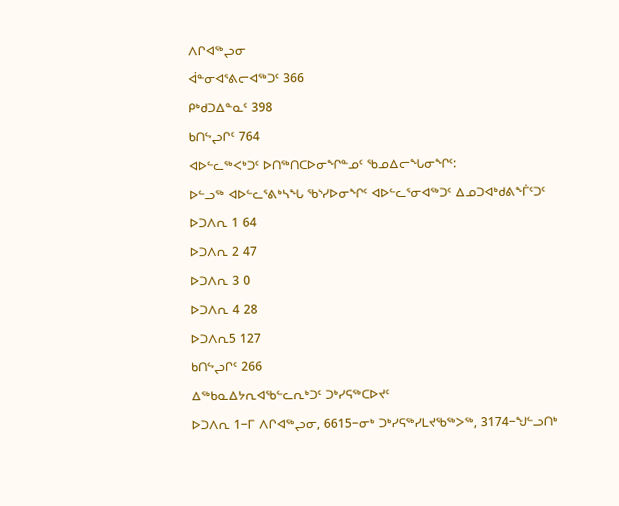ᐱᒋᐊᖅᖢᓂ
ᐋᓐᓂᐊᕐᕕᓕᐊᖅᑐᑦ 366
ᑭᒃᑯᑐᐃᓐᓇᑦ 398
ᑲᑎᖦᖢᒋᑦ 764
ᐊᐅᓪᓚᖅᐸᒃᑐᑦ ᐅᑎᖅᑎᑕᐅᓂᖏᓐᓄᑦ ᖃᓄᐃᓕᖓᓂᖏᑦ:
ᐅᓪᓗᖅ ᐊᐅᓪᓚᕐᕕᒃᓴᖓ ᖃᔅᓯᐅᓂᖏᑦ ᐊᐅᓪᓚᕐᓂᐊᖅᑐᑦ ᐃᓄᑐᐊᒃᑯᕕᖕᒦᑦᑐᑦ
ᐅᑐᐱᕆ 1 64
ᐅᑐᐱᕆ 2 47
ᐅᑐᐱᕆ 3 0
ᐅᑐᐱᕆ 4 28
ᐅᑐᐱᕆ5 127
ᑲᑎᖦᖢᒋᑦ 266
ᐃᖅᑲᓇᐃᔭᕆᐊᖃᓪᓚᕆᒃᑐᑦ ᑐᒃᓯᕋᖅᑕᐅᔪᑦ
ᐅᑐᐱᕆ 1−ᒥ ᐱᒋᐊᖅᖢᓂ, 6615−ᓂᒃ ᑐᒃᓯᕋᖅᓯᒪᔪᖃᖅᐳᖅ, 3174−ᖑᓪᓗᑎᒃ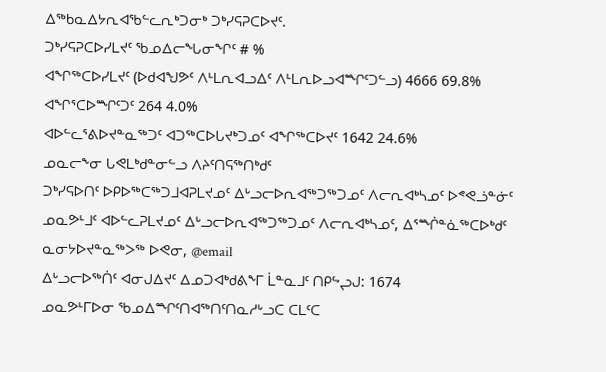ᐃᖅᑲᓇᐃᔭᕆᐊᖃᓪᓚᕆᒃᑐᓂᒃ ᑐᒃᓯᕋᕈᑕᐅᔪᑦ.
ᑐᒃᓯᕋᕈᑕᐅᓯᒪᔪᑦ ᖃᓄᐃᓕᖓᓂᖏᑦ # %
ᐊᖏᖅᑕᐅᓯᒪᔪᑦ (ᐅᑯᐊᖑᕗᑦ ᐱᒻᒪᕆᐊᓗᐃᑦ ᐱᒻᒪᕆᐅᓗᐊᙱᑦᑐᓪᓗ) 4666 69.8%
ᐊᖏᕐᑕᐅᙱᑦᑐᑦ 264 4.0%
ᐊᐅᓪᓚᕐᕕᐅᔪᓐᓇᖅᑐᑦ ᐊᑐᖅᑕᐅᒐᔪᒃᑐᓄᑦ ᐊᖏᖅᑕᐅᔪᑦ 1642 24.6%
ᓄᓇᓕᖕᓂ ᒐᕙᒪᒃᑯᓐᓂᓪᓗ ᐱᔨᑦᑎᕋᖅᑎᒃᑯᑦ
ᑐᒃᓯᕋᐅᑎᑦ ᐅᑭᐅᖅᑕᖅᑐᒧᐊᕈᒪᔪᓄᑦ ᐃᒡᓗᓕᐅᕆᐊᖅᑐᖅᑐᓄᑦ ᐱᓕᕆᐊᒃᓴᓄᑦ ᐅᕝᕙᓘᓐᓃᑦ ᓄᓇᕗᒻᒧᑦ ᐊᐅᓪᓚᕈᒪᔪᓄᑦ ᐃᒡᓗᓕᐅᕆᐊᖅᑐᖅᑐᓄᑦ ᐱᓕᕆᐊᒃᓴᓄᑦ, ᐃᕐᙲᓐᓈᖅᑕᐅᒃᑯᑦ ᓇᓂᔭᐅᔪᓐᓇᖅᐳᖅ ᐅᕙᓂ, @email
ᐃᒡᓗᓕᐅᖅᑏᑦ ᐊᓂᒍᐃᔪᑦ ᐃᓄᑐᐊᒃᑯᕕᖕᒥ ᒫᓐᓇᒧᑦ ᑎᑭᖦᖢᒍ: 1674
ᓄᓇᕗᒻᒥᐅᓂ ᖃᓄᐃᙱᑦᑎᐊᖅᑎᑦᑎᓇᓱᒡᓗᑕ ᑕᒪᑦᑕ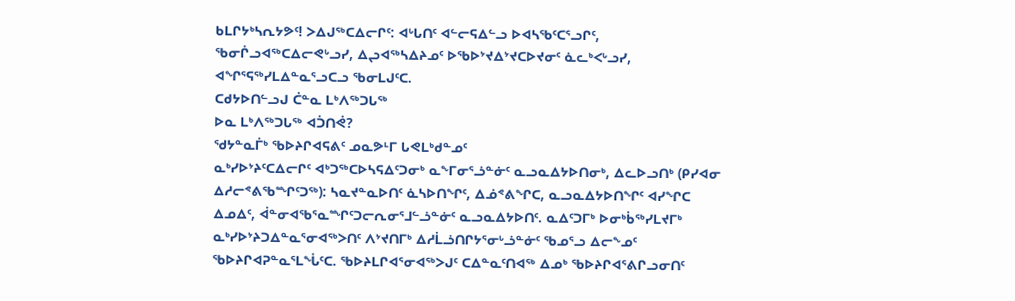ᑲᒪᒋᔭᒃᓴᕆᔭᕗᑦ! ᐳᐃᒍᖅᑕᐃᓕᒋᑦ: ᐊᒡᒐᑎᑦ ᐊᓪᓕᕋᐃᓪᓗ ᐅᐊᓴᖃᑦᑕᕐᓗᒋᑦ, ᖃᓂᒌᓗᐊᖅᑕᐃᓕᕙᒡᓗᓯ, ᐃᖢᐊᖅᓴᐃᔨᓄᑦ ᐅᖃᐅᔾᔪᐃᔾᔪᑕᐅᔪᓂᑦ ᓈᓚᒃᐸᒡᓗᓯ, ᐊᖏᕐᕋᖅᓯᒪᐃᓐᓇᕐᓗᑕᓗ ᖃᓂᒪᒍᑦᑕ.
ᑕᑯᔭᐅᑎᓪᓗᒍ ᑖᓐᓇ ᒪᒃᐱᖅᑐᒐᖅ
ᐅᓇ ᒪᒃᐱᖅᑐᒐᖅ ᐊᑑᑎᕚ?
ᖁᔭᓐᓇᒦᒃ ᖃᐅᔨᒋᐊᕋᕕᑦ ᓄᓇᕗᒻᒥ ᒐᕙᒪᒃᑯᓐᓄᑦ
ᓇᒃᓯᐅᔾᔨᑦᑕᐃᓕᒋᑦ ᐊᒃᑐᖅᑕᐅᓴᕋᐃᑦᑐᓂᒃ ᓇᖕᒥᓂᕐᓘᓐᓃᑦ ᓇᓗᓇᐃᔭᐅᑎᓂᒃ, ᐃᓚᐅᓗᑎᒃ (ᑭᓯᐊᓂ ᐃᓱᓕᕝᕕᖃᙱᑦᑐᖅ): ᓴᓇᔪᓐᓇᐅᑎᑦ ᓈᓴᐅᑎᖏᑦ, ᐃᓅᕝᕕᖏᑕ, ᓇᓗᓇᐃᔭᐅᑎᖏᑦ ᐊᓯᖏᑕ ᐃᓄᐃᑦ, ᐋᓐᓂᐊᖃᕐᓇᙱᑦᑐᓕᕆᓂᕐᒧᓪᓘᓐᓃᑦ ᓇᓗᓇᐃᔭᐅᑎᑦ. ᓇᐃᑦᑐᒥᒃ ᐅᓂᒃᑳᖅᓯᒪᔪᒥᒃ ᓇᒃᓯᐅᔾᔨᑐᐃᓐᓇᕐᓂᐊᖅᐳᑎᑦ ᐱᔾᔪᑎᒥᒃ ᐃᓱᒫᓘᑎᒋᔭᕐᓂᒡᓘᓐᓃᑦ ᖃᓄᕐᓗ ᐃᓕᖕᓄᑦ ᖃᐅᔨᒋᐊᕈᓐᓇᕐᒪᖔᑦᑕ. ᖃᐅᔨᒪᒋᐊᕐᓂᐊᖅᐳᒍᑦ ᑕᐃᓐᓇᑦᑎᐊᖅ ᐃᓄᒃ ᖃᐅᔨᒋᐊᕐᕕᒋᓗᓂᑎᑦ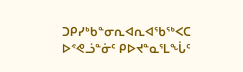ᑐᑭᓯᒃᑲᓐᓂᕆᐊᕆᐊᖃᖅᐸᑕ ᐅᕝᕙᓘᓐᓃᑦ ᑭᐅᔪᓐᓇᕐᒪᖔᑦ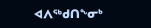ᐊᐱᖅᑯᑎᖕᓂᒃ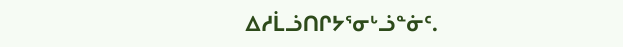ᐃᓱᒫᓘᑎᒋᔭᕐᓂᒡᓘᓐᓃᑦ.